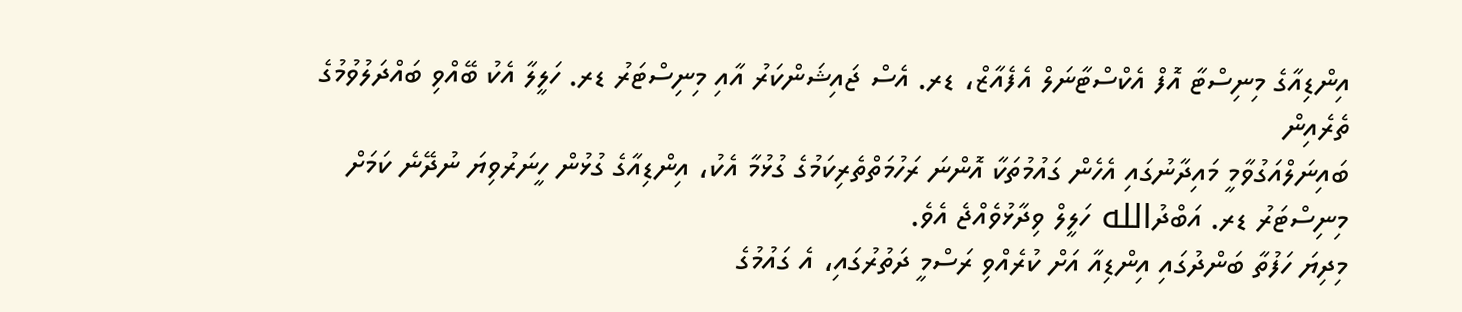އިންޑިއާގެ މިނިސްޓާ އޮފް އެކްސްޓާނަލް އެފެއާޒް، ޑރ. އެސް ޖައިޝަންކަރު އާއި މިނިސްޓަރު ޑރ. ހަލީލާ އެކު ބޭއްވި ބައްދަލުވުމުގެ ތެރެއިން
ބައިނަލްއަގުވާމީ މައިދާނުގައި އެހެން ގައުމުތަކާ އޮންނަ ރަހުމަތްތެރިކަމުގެ ގުޅުމާ އެކު، އިންޑިއާގެ ގުޅުން ހީނަރުވިޔަ ނުދޭނެ ކަމަށް މިނިސްޓަރު ޑރ. އަބްދުالله ހަލީލް ވިދާޅުވެއްޖެ އެވެ.
މިދިޔަ ހަފުތާ ބަންދުގައި އިންޑިއާ އަށް ކުރެއްވި ރަސްމީ ދަތުރުގައި، އެ ގައުމުގެ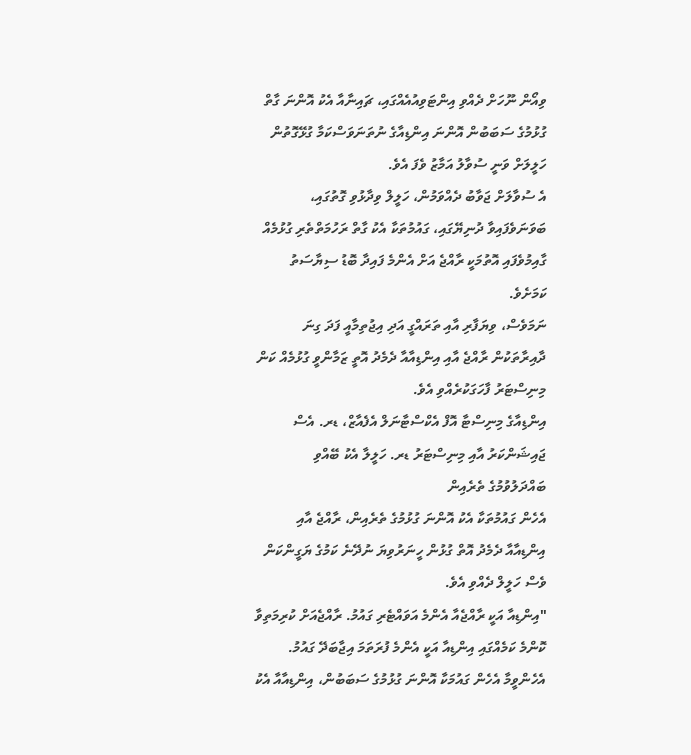ވިއޯން ނޫހަށް ދެއްވި އިންޓަވިއުއެއްގައި، ޗައިނާއާ އެކު އޮންނަ ގާތް ގުޅުމުގެ ސަބަބުން އޮންނަ އިންޑިއާގެ ނުތަނަވަސްކަމާ ގުޅޭގޮތުން ހަލީލަށް ވަނީ ސުވާލު އަމާޒު ވެފަ އެވެ.
އެ ސުވާލަށް ޖަވާބު ދެއްވަމުން، ހަލީލް ވިދާޅުވި ގޮތުގައި، ބަވަނަވެފައިވާ ދުނިޔޭގައި، ގައުމުތަކާ އެކު ގާތް ރަހުމަތްތެރި ގުޅުމެއް ގާއިމުވެފައި އޮތުމަކީ ރާއްޖެ އަށް އެންމެ ފައިދާ ބޮޑު ސިޔާސަތު ކަމަށެވެ.
ނަމަވެސް، ވިޔަފާރި އާއި ތަރައްގީ އަދި އިޖުތިމާއީ ފަދަ ގިނަ ދާއިރާތަކުން ރާއްޖެ އާއި އިންޑިއާއާ ދެމެދު އޮތީ ޒަމާންވީ ގުޅުމެއް ކަން މިނިސްޓަރު ފާހަގަކުރެއްވި އެވެ.
އިންޑިއާގެ މިނިސްޓާ އޮފް އެކްސްޓާނަލް އެފެއާޒް، ޑރ. އެސް ޖައިޝަންކަރު އާއި މިނިސްޓަރު ޑރ. ހަލީލާ އެކު ބޭއްވި ބައްދަލުވުމުގެ ތެރެއިން
އެހެން ގައުމުތަކާ އެކު އޮންނަ ގުޅުމުގެ ތެރެއިން، ރާއްޖެ އާއި އިންޑިއާއާ ދެމެދު އޮތް ގުޅުން ހީނަރުވިޔަ ނުދޭނެ ކަމުގެ ޔަގީންކަން ވެސް ހަލީލް ދެއްވި އެވެ.
"އިންޑިއާ އަކީ ރާއްޖެއާ އެންމެ އަވައްޓެރި ގައުމު. ރާއްޖެއަށް ކުރިމަތިވާ ކޮންމެ ކަމެއްގައި އިންޑިއާ އަކީ އެންމެ ފުރަތަމަ އިޖާބަދޭ ގައުމު. އެހެންވީމާ އެހެން ގައުމަކާ އޮންނަ ގުޅުމުގެ ސަބަބުން، އިންޑިއާއާ އެކު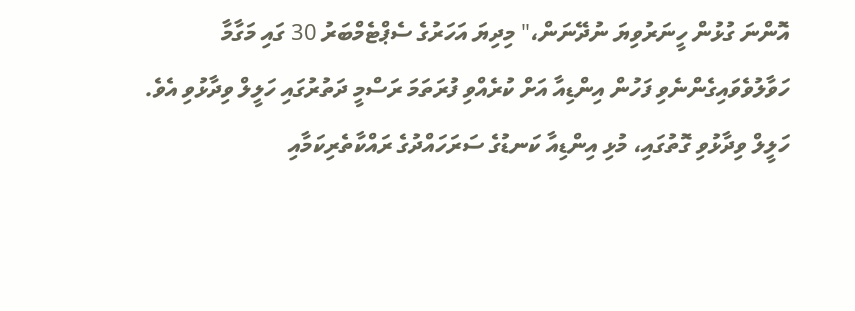އޮންނަ ގުޅުން ހީނަރުވިޔަ ނުދޭނަން،" މިދިޔަ އަހަރުގެ ސެޕްޓެމްބަރު 30 ގައި މަގާމާ ހަވާލުވެވައިގެންނެވި ފަހުން އިންޑިއާ އަށް ކުރެއްވި ފުރަތަމަ ރަސްމީ ދަތުރުގައި ހަލީލް ވިދާޅުވި އެވެ.
ހަލީލް ވިދާޅުވި ގޮތުގައި، މުޅި އިންޑިއާ ކަނޑުގެ ސަރަހައްދުގެ ރައްކާތެރިކަމާއި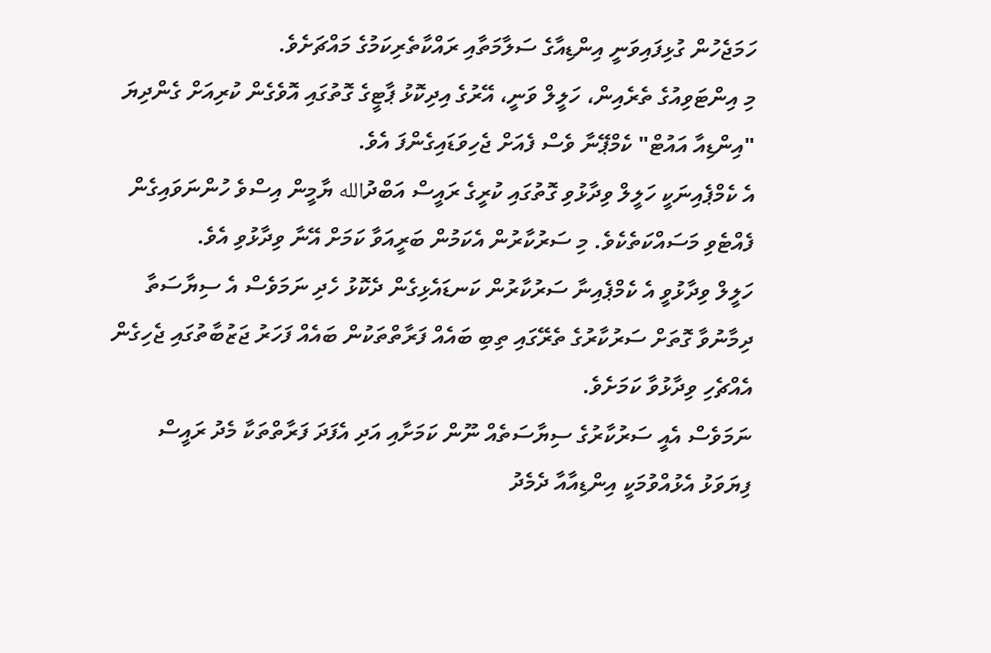ހަމަޖެހުން ގުޅިފައިވަނީ އިންޑިއާގެ ސަލާމަތާއި ރައްކާތެރިކަމުގެ މައްޗަށެވެ.
މި އިންޓަވިއުގެ ތެރެއިން، ހަލީލް ވަނީ، އޭރުގެ އިދިކޮޅު ޕާޓީގެ ގޮތުގައި އޮވެގެން ކުރިއަށް ގެންދިޔަ "އިންޑިއާ އައުޓް" ކެމްޕޭނާ ވެސް ފެއަށް ޖެހިވަޑައިގެންފަ އެވެ.
އެ ކެމްޕެއިނަކީ ހަލީލް ވިދާޅުވި ގޮތުގައި ކުރީގެ ރައީސް އަބްދުالله ޔާމީން އިސްވެ ހުންނަވައިގެން ފެއްޓެވި މަސައްކަތެކެވެ. މި ސަރުކާރުން އެކަމުން ބަރީއަވާ ކަމަށް އޭނާ ވިދާޅުވި އެވެ.
ހަލީލް ވިދާޅުވީ އެ ކެމްޕެއިނާ ސަރުކާރުން ކަނޑައެޅިގެން ދެކޮޅު ހެދި ނަމަވެސް އެ ސިޔާސަތާ ދިމާނުވާ ގޮތަށް ސަރުކާރުގެ ތެރޭގައި ތިބި ބައެއް ފަރާތްތަކުން ބައެއް ފަހަރު ޖަޒުބާތުގައި ޖެހިގެން އެއްޗެހި ވިދާޅުވާ ކަމަށެވެ.
ނަމަވެސް އެއީ ސަރުކާރުގެ ސިޔާސަތެއް ނޫން ކަމަށާއި އަދި އެފަދަ ފަރާތްތަކާ މެދު ރައީސް ފިޔަވަޅު އެޅުއްވުމަކީ އިންޑިއާއާ ދެމެދު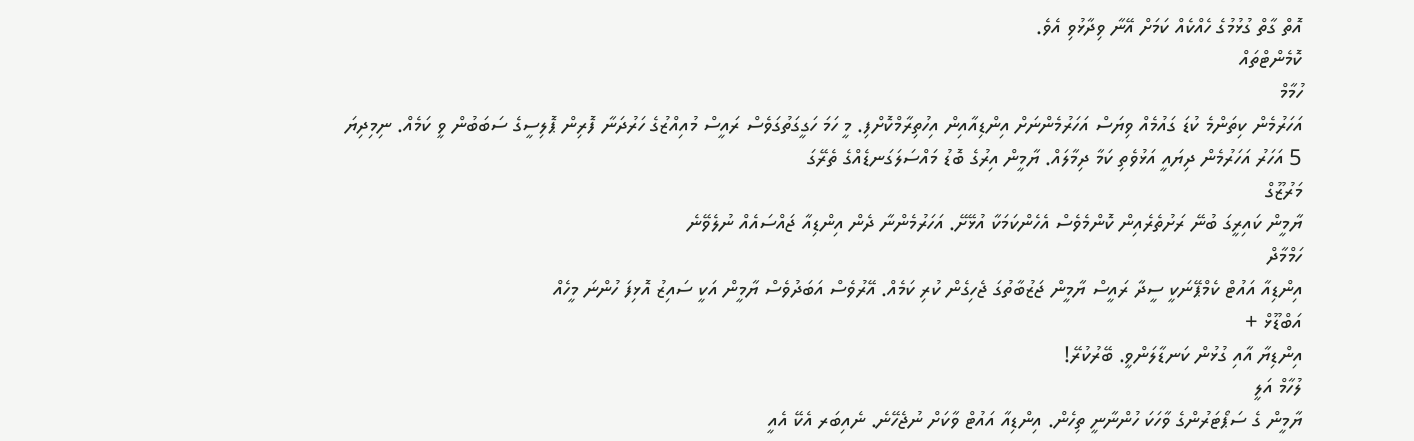އޮތް ގާތް ގުޅުމުގެ ހެއްކެއް ކަމަށް އޭނާ ވިދާޅުވި އެވެ.
ކޮމެންޓްތައް
ހުމާމް
އަހަރުމެން ކިތަންމެ ކުޑަ ގައުމެއް ވިޔަސް އަހަރުމެންނަށް އިންޑިއާއިން އިހުތިރާމްކޮށްފި. މީ ހަމަ ހަގީގަތުގަވެސް ރައީސް މުއިއްޒުގެ ހަރުދަނާ ފޮރިން ޕޮލިސީގެ ސަބަބުން ވީ ކަމެއް. ނިމިދިޔަ 5 އަހަރު އަހަރުމެން ދިޔައީ އަޅުވެތި ކަމާ ދިމާލައް. ޔާމީން އިރުގެ ބޮޑު މައްސަލަގަނޑެއްގެ ތެރޭގަ
މަރުޒޫގް
ޔާމީން ކައިރީގަ ބުނޭ ރަށުތެރެއިން ކޮންމެވެސް އެހެންކަމަކާ އުޅޭށޭ. އަހަރުމެންނާ ދެން އިންޑިއާ ޖައްސައެއް ނުލެވޭނެ
ހަމްމާދް
އިންޑިއާ އައުޓް ކެމްޕޭނަކީ ސީދާ ރައީސް ޔާމީން ޖަޒުބާތުގަ ޖެހިގެން ކުރި ކަމެއް. އޭރުވެސް އަބަދުވެސް ޔާމީން އަކީ ސައިޒު އޮޅިފަ ހުންނަ މީހެއް
އަބްޑޫޅް +
އިންޑިޔާ އާއި ގުޅުން ކަނޑާލަންވީ. ބޭރުކުރޭ!
ލުހާމް އަލީ
ޔާމީން ގެ ސަޕޯޓަރުންގެ ވާހަކަ ހުންނާނީ ތިހެން. އިންޑިއާ އައުޓް ވާކަށް ނުޖެހޭނެ. ނެއިބަރ އެކޭ އެއީ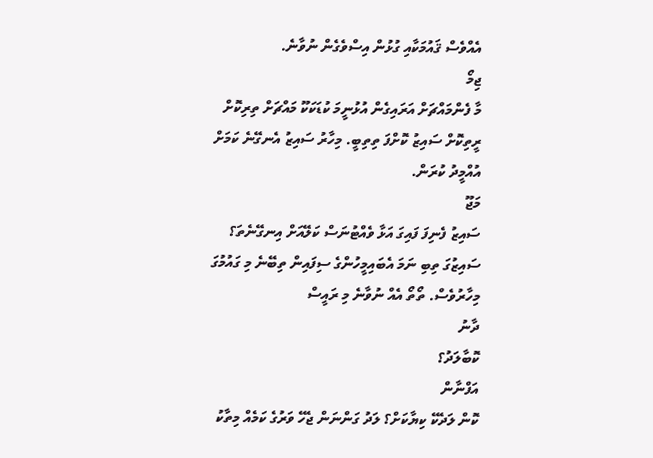އެއްވެސް ޤައުމަކާއި ގުޅުން އިސްވެގެން ނުވާނެ.
ޖިމޯ
މާ ފެންމައްޗަށް އަރައިގެން އުޅުނީމަ ކުޑަކަކޫ މައްޗަށް ތިރިކޮށް ރީތިކޮށް ސައިޒު ކޮށްފަ ތިތިބީ. މިހާރު ސައިޒު އެނގޭނެ ކަމަށް އުއްމީދު ކުރަން.
މަޖޫ
ސައިޒު ފެނިފަ ފައިގަ އަޅާ ވެއްޓުނަސް ކަލޭއަށް އިނގޭނެތަ؟ ސައިޒުގަ ތިބި ނަމަ އެބައިމީހުންގެ ސިފައިން ތިބޭނެ މި ގައުމުގަ މިހާރުވެސް. ތޯތޯ އެއް ނުވާނެ މި ރައީސް
ދާނު
ކޮބާލަދު؟
އަފްނާން
ކޮން ލަދެކޭ ކިޔާކަށް؟ ލަދު ގަންނަން ޖެހޭ ވަރުގެ ކަމެއް މިތާކު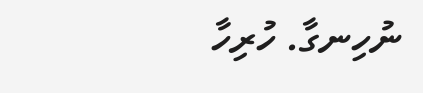ނުހިނގާ. ހުރިހާ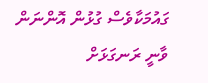ގައުމަކާވެސް ގުޅުން އޮންނަން ވާނީ ރަނގަޅަށް